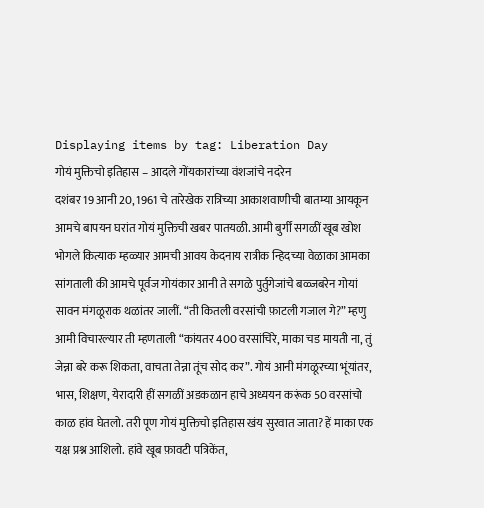Displaying items by tag: Liberation Day
गोयं मुक्तिचो इतिहास – आदले गोंयकारांच्या वंशजांचे नदरेन
दशंबर 19 आनी 20, 1961 चे तारेखेक रात्रिच्या आकाशवाणीची बातम्या आयकून आमचे बापयन घरांत गोयं मुक्तिची खबर पातयळी. आमी बुर्गीं सगळीं खूब खोश भोगले कित्याक म्हळ्यार आमची आवय केदनाय रात्रीक न्हिदच्या वेळाका आमका सांगताली की आमचे पूर्वज गोयंकार आनी ते सगळे पुर्तुगेजांचे बळ्जबरेन गोयां सावन मंगळूराक थळांतर जालीं. “ती कितली वरसांची फ़ाटली गजाल गे?” म्हणु आमी विचारल्यार ती म्हणताली “कांयतर 400 वरसांचिरे, माका चड मायती ना, तुं जेन्ना बरे करू शिकता, वाचता तेन्ना तूंच सोद कर”. गोयं आनी मंगळूरच्या भूंयांतर, भास, शिक्षण, येरादारी हीं सगळीं अडकळान हाचे अध्ययन करूंक 50 वरसांचो काळ हांव घेतलो. तरी पूण गोयं मुक्तिचो इतिहास खंय सुरवात जाता? हें माका एक यक्ष प्रश्न आशिलो. हांवे खूब फ़ावटी पत्रिकेंत,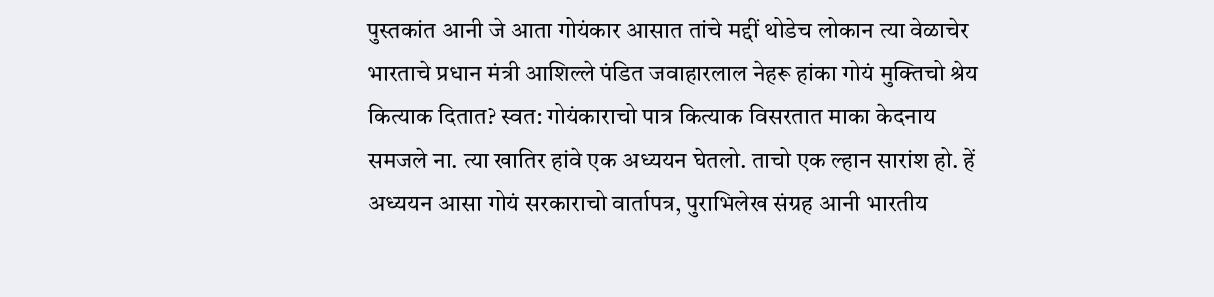पुस्तकांत आनी जे आता गोयंकार आसात तांचे मद्दीं थोडेच लोकान त्या वेळाचेर भारताचे प्रधान मंत्री आशिल्ले पंडित जवाहारलाल नेहरू हांका गोयं मुक्तिचो श्रेय कित्याक दितात? स्वत: गोयंकाराचो पात्र कित्याक विसरतात माका केदनाय समजले ना. त्या खातिर हांवे एक अध्ययन घेतलो. ताचो एक ल्हान सारांश हो. हें अध्ययन आसा गोयं सरकाराचो वार्तापत्र, पुराभिलेख संग्रह आनी भारतीय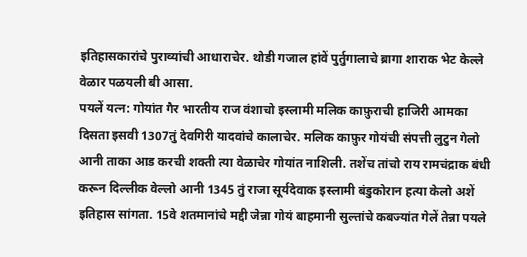इतिहासकारांचे पुराव्यांची आधाराचेर. थोडी गजाल हांवें पुर्तुगालाचे ब्रागा शाराक भेट केल्ले वेळार पळयली बी आसा.
पयलें यत्न: गोयांत गैर भारतीय राज वंशाचो इस्लामी मलिक काफ़ुराची हाजिरी आमका दिसता इसवी 1307तुं देवगिरी यादवांचे कालाचेर. मलिक काफ़ुर गोयंची संपत्ती लुटुन गेलो आनी ताका आड करची शक्ती त्या वेळाचेर गोयांत नाशिली. तशेंच तांचो राय रामचंद्राक बंधी करून दिल्लीक वेल्लो आनी 1345 तुं राजा सूर्यदेवाक इस्लामी बंडुकोरान हत्या केलो अशें इतिहास सांगता. 15वे शतमानांचे मद्दी जेन्ना गोयं बाहमानी सुल्तांचे कबज्यांत गेलें तेन्ना पयले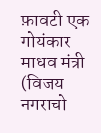फ़ावटी एक गोयंकार माधव मंत्री (विजय नगराचो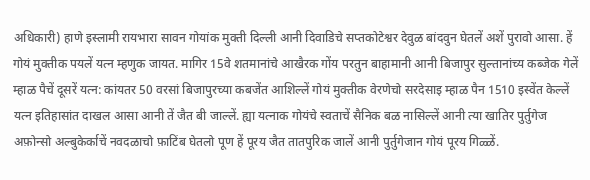अधिकारी) हाणे इस्लामी रायभारा सावन गोयांक मुक्ती दिल्ली आनी दिवाडिचे सप्तकोटेश्वर देवुळ बांदवुन घेतलें अशें पुरावो आसा. हें गोयं मुक्तीक पयलें यत्न म्हणुक जायत. मागिर 15वे शतमानांचे आखैरक गोंय परतुन बाहामानी आनी बिजापुर सुल्तानांच्य कब्जेक गेलें
म्हाळ पैचें दूसरें यत्न: कांयतर 50 वरसां बिजापुरच्या कबजेंत आशिल्लें गोयं मुक्तीक वेरणेचो सरदेसाइ म्हाळ पैन 1510 इस्वेंत केल्लें यत्न इतिहासांत दाखल आसा आनी तें जैत बी जाल्लें. ह्या यत्नाक गोयंचे स्वताचें सैनिक बळ नासिल्लें आनी त्या खातिर पुर्तुगेज अफ़ोन्सो अल्बुकेर्काचें नवदळाचो फ़ाटिंब घेतलो पूण हें पूरय जैत तातपुरिक जालें आनी पुर्तुगेजान गोयं पूरय गिळ्ळें.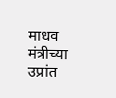माधव मंत्रीच्या उप्रांत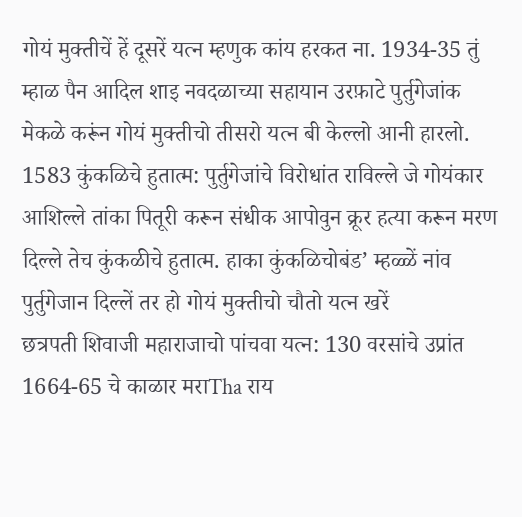गोयं मुक्तीचें हें दूसरें यत्न म्हणुक कांय हरकत ना. 1934-35 तुं म्हाळ पैन आदिल शाइ नवदळाच्या सहायान उरफ़ाटे पुर्तुगेजांक मेकळे करूंन गोयं मुक्तीचो तीसरो यत्न बी केल्लो आनी हारलो.
1583 कुंकळिचे हुतात्म: पुर्तुगेजांचे विरोधांत राविल्ले जे गोयंकार आशिल्ले तांका पितूरी करून संधीक आपोवुन क्रूर हत्या करून मरण दिल्ले तेच कुंकळीचे हुतात्म. हाका कुंकळिचोबंड’ म्हळ्ळें नांव पुर्तुगेजान दिल्लें तर हो गोयं मुक्तीचो चौतो यत्न खरें
छत्रपती शिवाजी महाराजाचो पांचवा यत्न: 130 वरसांचे उप्रांत 1664-65 चे काळार मराTha राय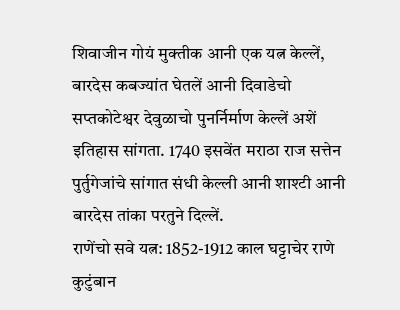शिवाजीन गोयं मुक्तीक आनी एक यत्न केल्लें, बारदेस कबज्यांत घेतलें आनी दिवाडेचो सप्तकोटेश्वर देवुळाचो पुनर्निर्माण केल्लें अशें इतिहास सांगता. 1740 इसवेंत मराठा राज सत्तेन पुर्तुगेजांचे सांगात संधी केल्ली आनी शाश्टी आनी बारदेस तांका परतुने दिल्लें.
राणेंचो सवे यत्न: 1852-1912 काल घट्टाचेर राणे कुटुंबान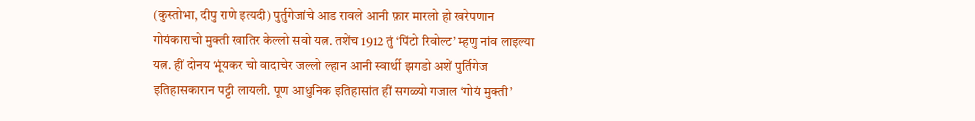(कुस्तोभा, दीपु राणे इत्यदी) पुर्तुगेजांचे आड रावले आनी फ़ार मारलो हो खरेपणान गोयंकाराचो मुक्ती खातिर केल्लो सवो यत्न. तशेंच 1912 तुं ‘पिंटो रिवोल्ट’ म्हणु नांव लाइल्या यत्न. हीं दोनय भूंयकर चो वादाचेर जल्लो ल्हान आनी स्वार्थी झगडो अशें पुर्तिगेज इतिहासकारान पट्टी लायली. पूण आधुनिक इतिहासांत हीं सगळ्यो गजाल ‘गोयं मुक्ती’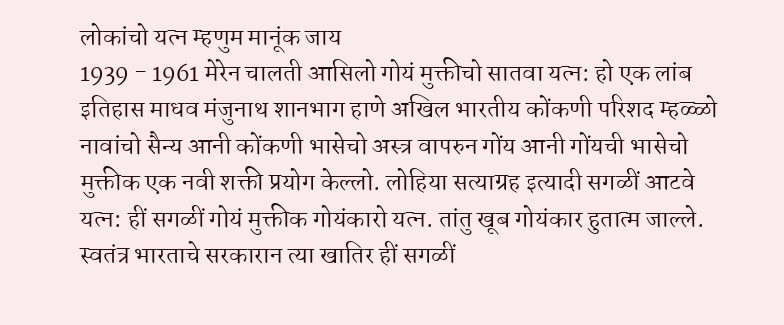लोकांचो यत्न म्हणुम मानूंक जाय
1939 - 1961 मेरेन चालती आसिलो गोयं मुक्तीचो सातवा यत्न: हो एक लांब इतिहास माधव मंजुनाथ शानभाग हाणे अखिल भारतीय कोंकणी परिशद म्हळ्ळो नावांचो सैन्य आनी कोंकणी भासेचो अस्त्र वापरुन गोंय आनी गोंयची भासेचो मुक्तीक एक नवी शक्ती प्रयोग केल्लो. लोहिया सत्याग्रह इत्यादी सगळीं आटवे यत्न: हीं सगळीं गोयं मुक्तीक गोयंकारो यत्न. तांतु खूब गोयंकार हुतात्म जाल्ले. स्वतंत्र भारताचे सरकारान त्या खातिर हीं सगळीं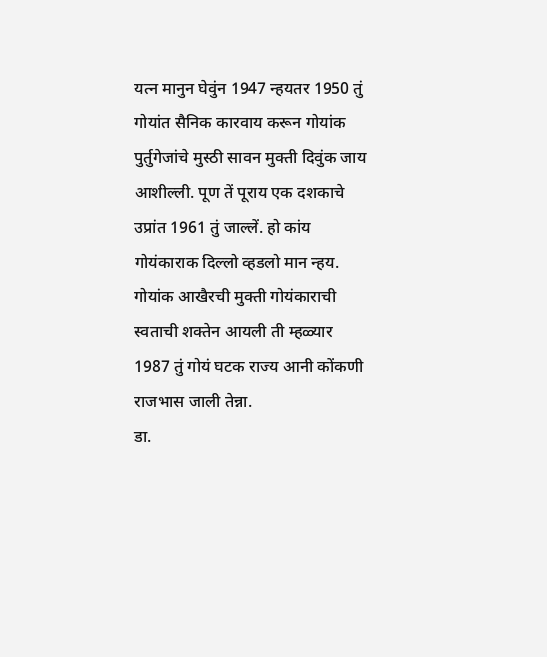यत्न मानुन घेवुंन 1947 न्हयतर 1950 तुं गोयांत सैनिक कारवाय करून गोयांक पुर्तुगेजांचे मुस्ठी सावन मुक्ती दिवुंक जाय आशील्ली. पूण तें पूराय एक दशकाचे उप्रांत 1961 तुं जाल्लें. हो कांय गोयंकाराक दिल्लो व्हडलो मान न्हय. गोयांक आखैरची मुक्ती गोयंकाराची स्वताची शक्तेन आयली ती म्हळ्यार 1987 तुं गोयं घटक राज्य आनी कोंकणी राजभास जाली तेन्ना.
डा.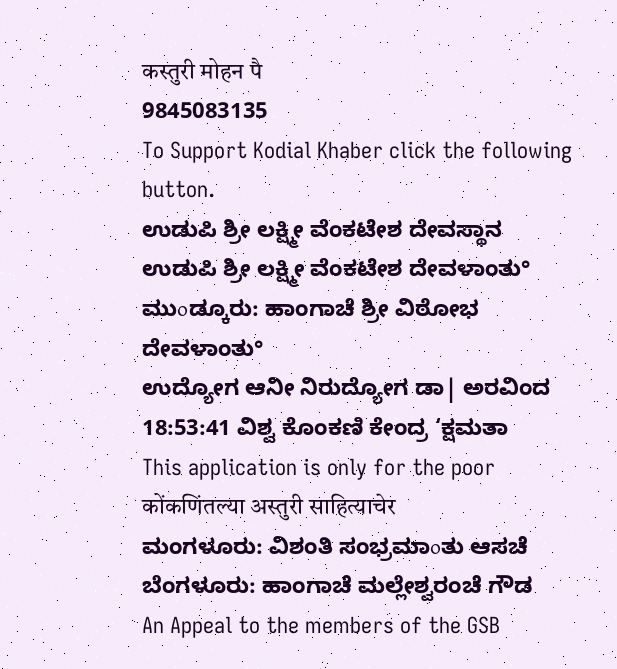कस्तुरी मोहन पै
9845083135
To Support Kodial Khaber click the following button.
ಉಡುಪಿ ಶ್ರೀ ಲಕ್ಷ್ಮೀ ವೆಂಕಟೇಶ ದೇವಸ್ಥಾನ
ಉಡುಪಿ ಶ್ರೀ ಲಕ್ಷ್ಮೀ ವೆಂಕಟೇಶ ದೇವಳಾಂತು°
ಮುοಡ್ಕೂರು: ಹಾಂಗಾಚೆ ಶ್ರೀ ವಿಠೋಭ ದೇವಳಾಂತು°
ಉದ್ಯೋಗ ಆನೀ ನಿರುದ್ಯೋಗ ಡಾ| ಅರವಿಂದ
18:53:41 ವಿಶ್ವ ಕೊಂಕಣಿ ಕೇಂದ್ರ ‘ಕ್ಷಮತಾ
This application is only for the poor
कोंकणिंतल्या अस्तुरी साहित्याचेर
ಮಂಗಳೂರು: ವಿಶಂತಿ ಸಂಭ್ರಮಾοತು ಆಸಚೆ
ಬೆಂಗಳೂರು: ಹಾಂಗಾಚೆ ಮಲ್ಲೇಶ್ವರಂಚೆ ಗೌಡ
An Appeal to the members of the GSB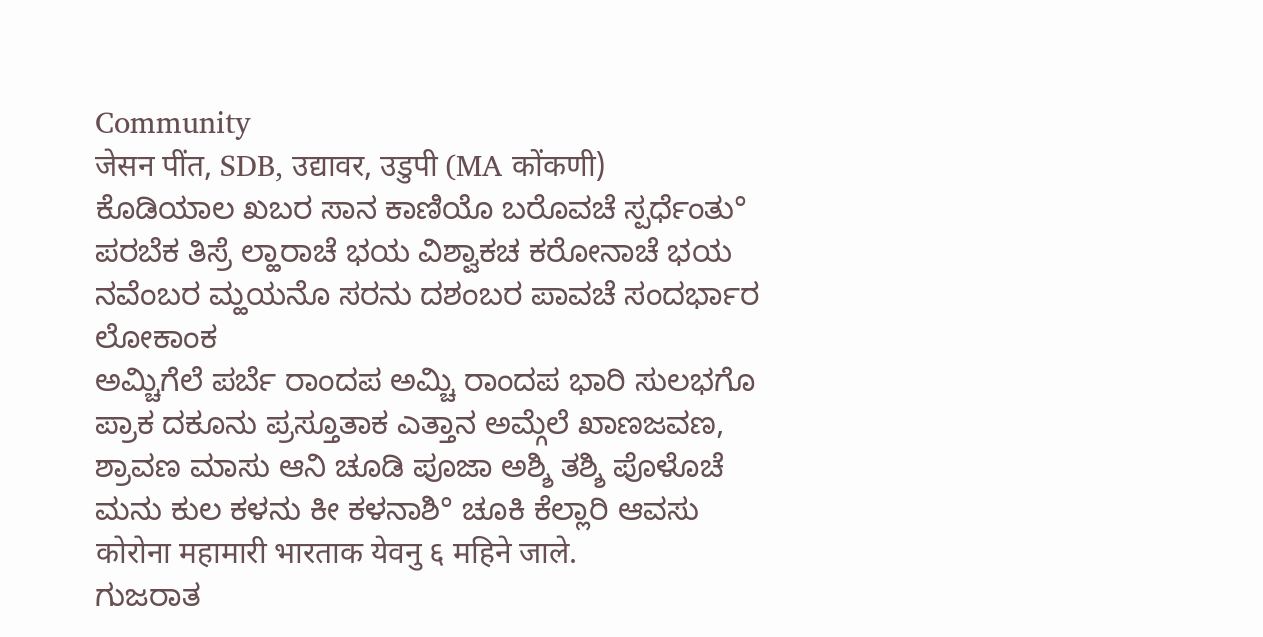Community
जेसन पींत, SDB, उद्यावर, उडुपी (MA कोंकणी)
ಕೊಡಿಯಾಲ ಖಬರ ಸಾನ ಕಾಣಿಯೊ ಬರೊವಚೆ ಸ್ಪರ್ಧೆಂತು°
ಪರಬೆಕ ತಿಸ್ರೆ ಲ್ಹಾರಾಚೆ ಭಯ ವಿಶ್ವಾಕಚ ಕರೋನಾಚೆ ಭಯ
ನವೆಂಬರ ಮ್ಹಯನೊ ಸರನು ದಶಂಬರ ಪಾವಚೆ ಸಂದರ್ಭಾರ ಲೋಕಾಂಕ
ಅಮ್ಚಿಗೆಲೆ ಪರ್ಬೆ ರಾಂದಪ ಅಮ್ಚಿ ರಾಂದಪ ಭಾರಿ ಸುಲಭಗೊ
ಪ್ರಾಕ ದಕೂನು ಪ್ರಸ್ತೂತಾಕ ಎತ್ತಾನ ಅಮ್ಗೆಲೆ ಖಾಣಜವಣ,
ಶ್ರಾವಣ ಮಾಸು ಆನಿ ಚೂಡಿ ಪೂಜಾ ಅಶ್ಶಿ ತಶ್ಶಿ ಪೊಳೊಚೆ
ಮನು ಕುಲ ಕಳನು ಕೀ ಕಳನಾಶಿ° ಚೂಕಿ ಕೆಲ್ಲಾರಿ ಆವಸು
कोरोना महामारी भारताक येवनु ६ महिने जाले.
ಗುಜರಾತ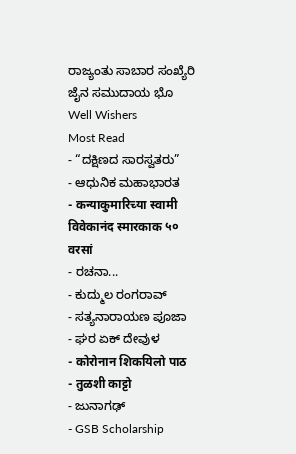ರಾಜ್ಯಂತು ಸಾಬಾರ ಸಂಖ್ಯೆರಿ ಜೈನ ಸಮುದಾಯ ಭೊ
Well Wishers
Most Read
- “ದಕ್ಷಿಣದ ಸಾರಸ್ವತರು”
- ಆಧುನಿಕ ಮಹಾಭಾರತ
- कन्याकुमारिच्या स्वामी विवेकानंद स्मारकाक ५० वरसां
- ರಚನಾ...
- ಕುದ್ಮುಲ ರಂಗರಾವ್
- ಸತ್ಯನಾರಾಯಣ ಪೂಜಾ
- ಘರ ಏಕ್ ದೇವುಳ
- कोरोनान शिकयिलो पाठ
- तुळशी काट्टो
- ಜುನಾಗಢ್
- GSB Scholarship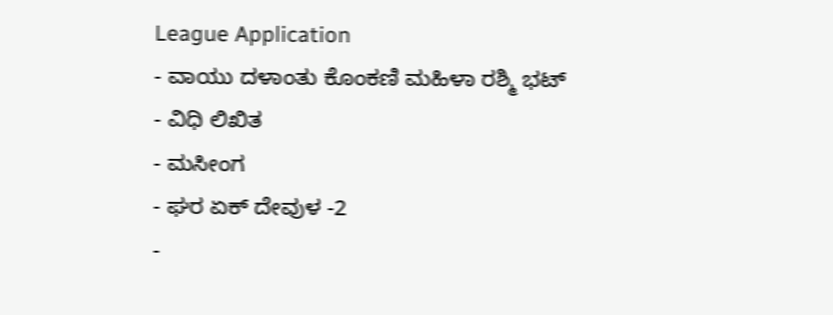League Application
- ವಾಯು ದಳಾಂತು ಕೊಂಕಣಿ ಮಹಿಳಾ ರಶ್ಮಿ ಭಟ್
- ವಿಧಿ ಲಿಖಿತ
- ಮಸೀಂಗ
- ಘರ ಏಕ್ ದೇವುಳ -2
-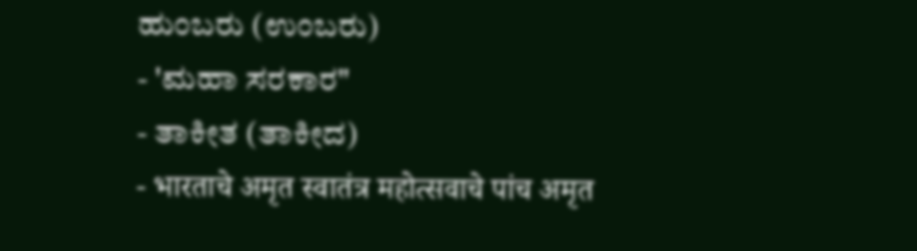ಹುಂಬರು (ಉಂಬರು)
- 'ಮಹಾ ಸರಕಾರ"
- ತಾಕೀತ (ತಾಕೀದ)
- भारताचे अमृत स्वातंत्र महोत्सवाचे पांच अमृत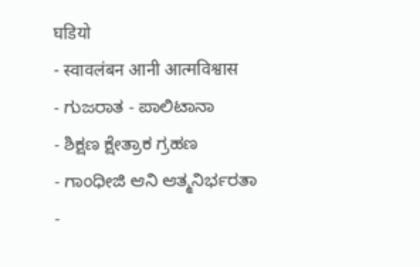घडियो
- स्वावलंबन आनी आत्मविश्वास
- ಗುಜರಾತ - ಪಾಲಿಟಾನಾ
- ಶಿಕ್ಷಣ ಕ್ಷೇತ್ರಾಕ ಗ್ರಹಣ
- ಗಾಂಧೀಜಿ ಆನಿ ಆತ್ಮನಿರ್ಭರತಾ
-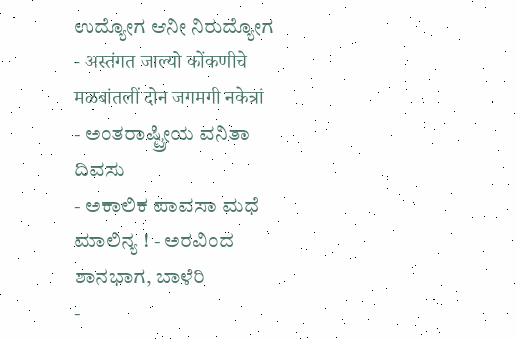ಉದ್ಯೋಗ ಆನೀ ನಿರುದ್ಯೋಗ
- अस्तंगत जाल्यो कोंकणीचे मळबांतलीं दोन जगमगी नकेत्रां
- ಅಂತರಾಷ್ಟ್ರೀಯ ವನಿತಾ ದಿವಸು
- ಅಕಾಲಿಕ ಪಾವಸಾ ಮಧೆ ಮಾಲಿನ್ಯ ! - ಅರವಿಂದ ಶಾನಭಾಗ, ಬಾಳೆರಿ
-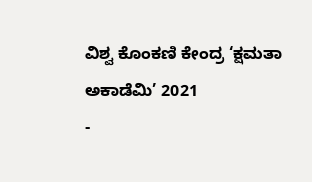ವಿಶ್ವ ಕೊಂಕಣಿ ಕೇಂದ್ರ ‘ಕ್ಷಮತಾ ಅಕಾಡೆಮಿ’ 2021
-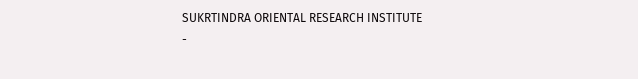SUKRTINDRA ORIENTAL RESEARCH INSTITUTE
-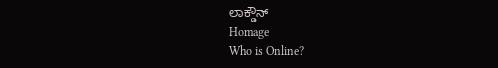ಲಾಕ್ಡೌನ್
Homage
Who is Online?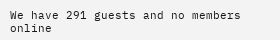We have 291 guests and no members online